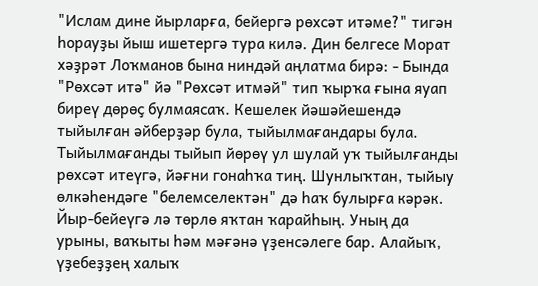"Ислам дине йырларға, бейергә рөхсәт итәме?" тигән һорауҙы йыш ишетергә тура килә. Дин белгесе Морат хәҙрәт Лоҡманов бына ниндәй аңлатма бирә: - Бында "Рөхсәт итә" йә "Рөхсәт итмәй" тип ҡырҡа ғына яуап биреү дөрөҫ булмаясаҡ. Кешелек йәшәйешендә тыйылған әйберҙәр була, тыйылмағандары була. Тыйылмағанды тыйып йөрөү ул шулай уҡ тыйылғанды рөхсәт итеүгә, йәғни гонаһҡа тиң. Шунлыҡтан, тыйыу өлкәһендәге "белемселектән" дә һаҡ булырға кәрәк. Йыр-бейеүгә лә төрлө яҡтан ҡарайһың. Уның да урыны, ваҡыты һәм мәғәнә үҙенсәлеге бар. Алайыҡ, үҙебеҙҙең халыҡ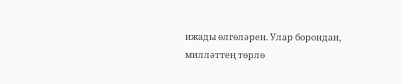ижады өлгөләрен. Улар борондан, милләттең төрлө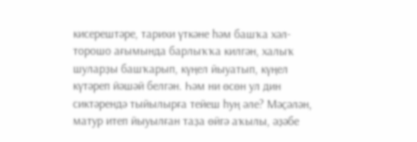кисерештәре, тарихи үткәне һәм башҡа хәл-торошо ағымында барлыҡҡа килгән, халыҡ шуларҙы башҡарып, күңел йыуатып, күңел күтәреп йәшәй белгән. Һәм ни өсөн ул дин сиктәрендә тыйылырға тейеш һуң әле? Мәҫәлән, матур итеп йыуылған таҙа өйгә аҡылы, әҙәбе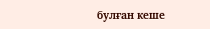булған кеше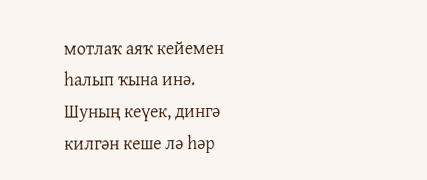мотлаҡ аяҡ кейемен һалып ҡына инә. Шуның кеүек, дингә килгән кеше лә һәр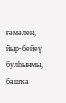ғәмәлен, йыр-бейеү булһынмы, башҡа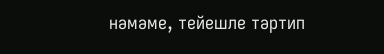нәмәме, тейешле тәртип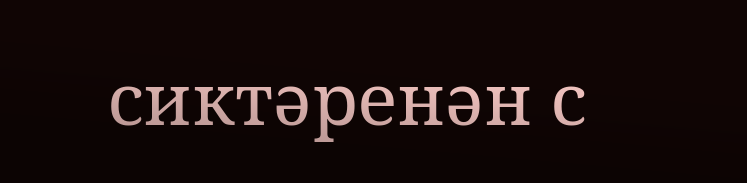сиктәренән с